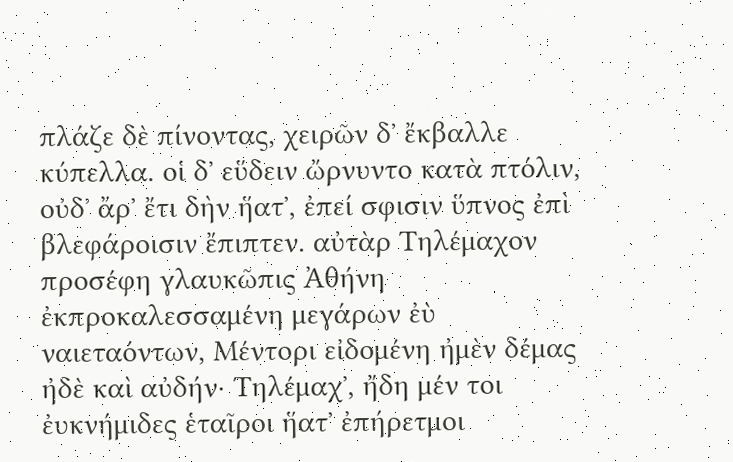πλάζε δὲ πίνοντας, χειρῶν δʼ ἔκβαλλε κύπελλα. οἱ δʼ εὕδειν ὤρνυντο κατὰ πτόλιν, οὐδʼ ἄρʼ ἔτι δὴν ἥατʼ, ἐπεί σφισιν ὕπνος ἐπὶ βλεφάροισιν ἔπιπτεν. αὐτὰρ Τηλέμαχον προσέφη γλαυκῶπις Ἀθήνη ἐκπροκαλεσσαμένη μεγάρων ἐὺ ναιεταόντων, Μέντορι εἰδομένη ἠμὲν δέμας ἠδὲ καὶ αὐδήν· Τηλέμαχʼ, ἤδη μέν τοι ἐυκνήμιδες ἑταῖροι ἥατʼ ἐπήρετμοι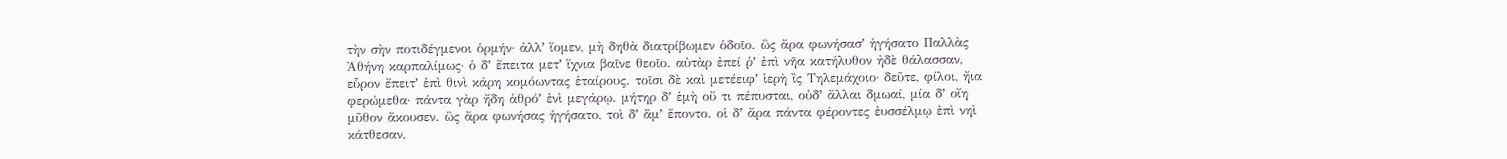τὴν σὴν ποτιδέγμενοι ὁρμήν· ἀλλʼ ἴομεν, μὴ δηθὰ διατρίβωμεν ὁδοῖο. ὣς ἄρα φωνήσασʼ ἡγήσατο Παλλὰς Ἀθήνη καρπαλίμως· ὁ δʼ ἔπειτα μετʼ ἴχνια βαῖνε θεοῖο. αὐτὰρ ἐπεί ῥʼ ἐπὶ νῆα κατήλυθον ἠδὲ θάλασσαν, εὗρον ἔπειτʼ ἐπὶ θινὶ κάρη κομόωντας ἑταίρους. τοῖσι δὲ καὶ μετέειφʼ ἱερὴ ἲς Τηλεμάχοιο· δεῦτε, φίλοι, ἤια φερώμεθα· πάντα γὰρ ἤδη ἁθρόʼ ἐνὶ μεγάρῳ. μήτηρ δʼ ἐμὴ οὔ τι πέπυσται, οὐδʼ ἄλλαι δμωαί, μία δʼ οἴη μῦθον ἄκουσεν. ὣς ἄρα φωνήσας ἡγήσατο, τοὶ δʼ ἅμʼ ἕποντο. οἱ δʼ ἄρα πάντα φέροντες ἐυσσέλμῳ ἐπὶ νηὶ κάτθεσαν,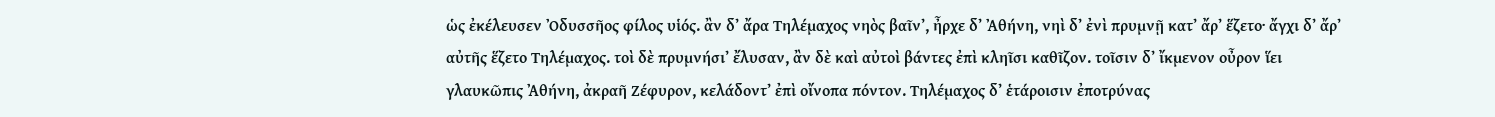ὡς ἐκέλευσεν Ὀδυσσῆος φίλος υἱός. ἂν δʼ ἄρα Τηλέμαχος νηὸς βαῖνʼ, ἦρχε δʼ Ἀθήνη, νηὶ δʼ ἐνὶ πρυμνῇ κατʼ ἄρʼ ἕζετο· ἄγχι δʼ ἄρʼ αὐτῆς ἕζετο Τηλέμαχος. τοὶ δὲ πρυμνήσιʼ ἔλυσαν, ἂν δὲ καὶ αὐτοὶ βάντες ἐπὶ κληῖσι καθῖζον. τοῖσιν δʼ ἴκμενον οὖρον ἵει γλαυκῶπις Ἀθήνη, ἀκραῆ Ζέφυρον, κελάδοντʼ ἐπὶ οἴνοπα πόντον. Τηλέμαχος δʼ ἑτάροισιν ἐποτρύνας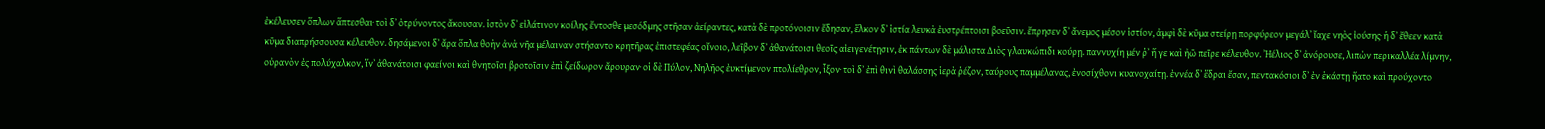ἐκέλευσεν ὅπλων ἅπτεσθαι· τοὶ δʼ ὀτρύνοντος ἄκουσαν. ἱστὸν δʼ εἰλάτινον κοίλης ἔντοσθε μεσόδμης στῆσαν ἀείραντες, κατὰ δὲ προτόνοισιν ἔδησαν, ἕλκον δʼ ἱστία λευκὰ ἐυστρέπτοισι βοεῦσιν. ἔπρησεν δʼ ἄνεμος μέσον ἱστίον, ἀμφὶ δὲ κῦμα στείρῃ πορφύρεον μεγάλʼ ἴαχε νηὸς ἰούσης· ἡ δʼ ἔθεεν κατὰ κῦμα διαπρήσσουσα κέλευθον. δησάμενοι δʼ ἄρα ὅπλα θοὴν ἀνὰ νῆα μέλαιναν στήσαντο κρητῆρας ἐπιστεφέας οἴνοιο, λεῖβον δʼ ἀθανάτοισι θεοῖς αἰειγενέτῃσιν, ἐκ πάντων δὲ μάλιστα Διὸς γλαυκώπιδι κούρῃ. παννυχίη μέν ῥʼ ἥ γε καὶ ἠῶ πεῖρε κέλευθον. Ἠέλιος δʼ ἀνόρουσε, λιπὼν περικαλλέα λίμνην, οὐρανὸν ἐς πολύχαλκον, ἵνʼ ἀθανάτοισι φαείνοι καὶ θνητοῖσι βροτοῖσιν ἐπὶ ζείδωρον ἄρουραν· οἱ δὲ Πύλον, Νηλῆος ἐυκτίμενον πτολίεθρον, ἷξον· τοὶ δʼ ἐπὶ θινὶ θαλάσσης ἱερὰ ῥέζον, ταύρους παμμέλανας, ἐνοσίχθονι κυανοχαίτῃ. ἐννέα δʼ ἕδραι ἔσαν, πεντακόσιοι δʼ ἐν ἑκάστῃ ἥατο καὶ προύχοντο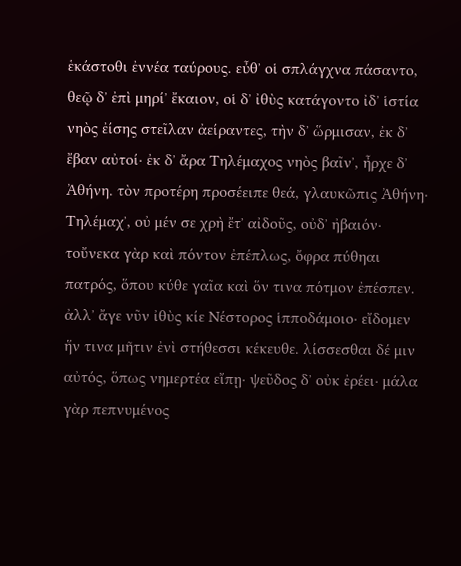ἑκάστοθι ἐννέα ταύρους. εὖθʼ οἱ σπλάγχνα πάσαντο, θεῷ δʼ ἐπὶ μηρίʼ ἔκαιον, οἱ δʼ ἰθὺς κατάγοντο ἰδʼ ἱστία νηὸς ἐίσης στεῖλαν ἀείραντες, τὴν δʼ ὥρμισαν, ἐκ δʼ ἔβαν αὐτοί· ἐκ δʼ ἄρα Τηλέμαχος νηὸς βαῖνʼ, ἦρχε δʼ Ἀθήνη. τὸν προτέρη προσέειπε θεά, γλαυκῶπις Ἀθήνη· Τηλέμαχʼ, οὐ μέν σε χρὴ ἔτʼ αἰδοῦς, οὐδʼ ἠβαιόν· τοὔνεκα γὰρ καὶ πόντον ἐπέπλως, ὄφρα πύθηαι πατρός, ὅπου κύθε γαῖα καὶ ὅν τινα πότμον ἐπέσπεν. ἀλλʼ ἄγε νῦν ἰθὺς κίε Νέστορος ἱπποδάμοιο· εἴδομεν ἥν τινα μῆτιν ἐνὶ στήθεσσι κέκευθε. λίσσεσθαι δέ μιν αὐτός, ὅπως νημερτέα εἴπῃ· ψεῦδος δʼ οὐκ ἐρέει· μάλα γὰρ πεπνυμένος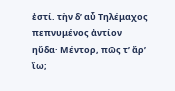ἐστί. τὴν δʼ αὖ Τηλέμαχος πεπνυμένος ἀντίον ηὔδα· Μέντορ, πῶς τʼ ἄρʼ ἴω;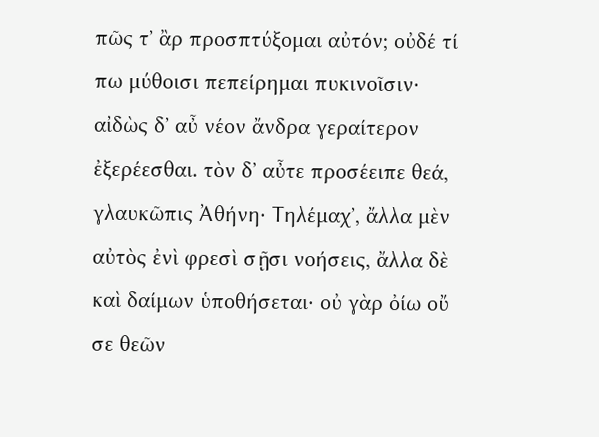πῶς τʼ ἂρ προσπτύξομαι αὐτόν; οὐδέ τί πω μύθοισι πεπείρημαι πυκινοῖσιν· αἰδὼς δʼ αὖ νέον ἄνδρα γεραίτερον ἐξερέεσθαι. τὸν δʼ αὖτε προσέειπε θεά, γλαυκῶπις Ἀθήνη· Τηλέμαχʼ, ἄλλα μὲν αὐτὸς ἐνὶ φρεσὶ σῇσι νοήσεις, ἄλλα δὲ καὶ δαίμων ὑποθήσεται· οὐ γὰρ ὀίω οὔ σε θεῶν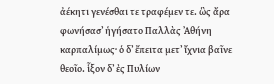ἀέκητι γενέσθαι τε τραφέμεν τε. ὣς ἄρα φωνήσασʼ ἡγήσατο Παλλὰς Ἀθήνη καρπαλίμως· ὁ δʼ ἔπειτα μετʼ ἴχνια βαῖνε θεοῖο. ἷξον δʼ ἐς Πυλίων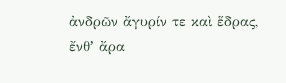ἀνδρῶν ἄγυρίν τε καὶ ἕδρας, ἔνθʼ ἄρα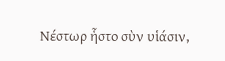Νέστωρ ἧστο σὺν υἱάσιν,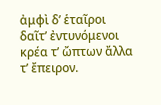ἀμφὶ δʼ ἑταῖροι δαῖτʼ ἐντυνόμενοι κρέα τʼ ὤπτων ἄλλα τʼ ἔπειρον.